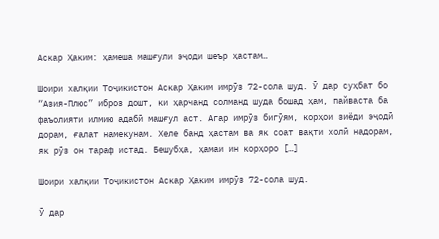Аскар Ҳаким: ҳамеша машғули эҷоди шеър ҳастам…

Шоири халқии Тоҷикистон Аскар Ҳаким имрӯз 72-сола шуд. Ӯ дар суҳбат бо “Азия-Плюс” иброз дошт, ки ҳарчанд солманд шуда бошад ҳам, пайваста ба фаъолияти илмию адабӣ машғул аст. Агар имрӯз бигӯям, корҳои зиёди эҷодӣ дорам, ғалат намекунам. Хеле банд ҳастам ва як соат вақти холӣ надорам, як рӯз он тараф истад. Бешубҳа, ҳамаи ин корҳоро […]

Шоири халқии Тоҷикистон Аскар Ҳаким имрӯз 72-сола шуд.

Ӯ дар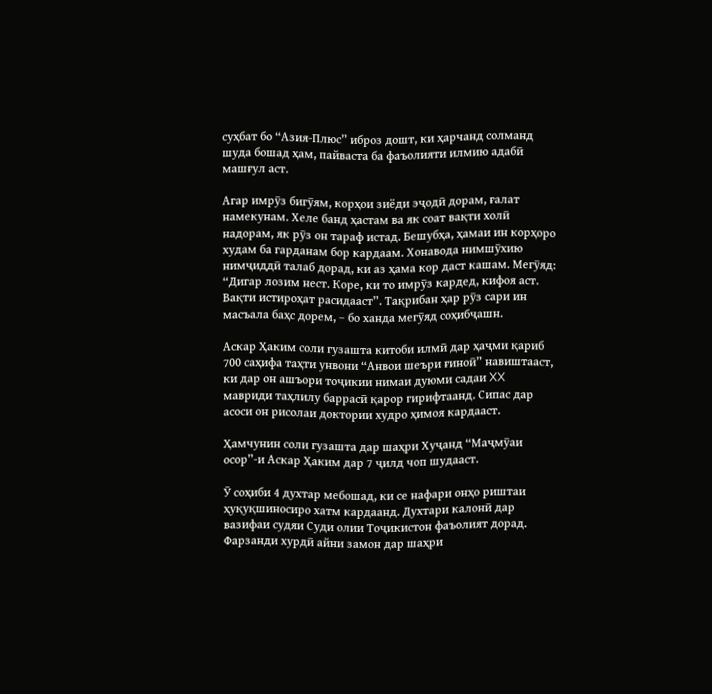суҳбат бо “Азия-Плюс” иброз дошт, ки ҳарчанд солманд шуда бошад ҳам, пайваста ба фаъолияти илмию адабӣ машғул аст.

Агар имрӯз бигӯям, корҳои зиёди эҷодӣ дорам, ғалат намекунам. Хеле банд ҳастам ва як соат вақти холӣ надорам, як рӯз он тараф истад. Бешубҳа, ҳамаи ин корҳоро худам ба гарданам бор кардаам. Хонавода нимшӯхию нимҷиддӣ талаб дорад, ки аз ҳама кор даст кашам. Мегӯяд: “Дигар лозим нест. Коре, ки то имрӯз кардед, кифоя аст. Вақти истироҳат расидааст”. Тақрибан ҳар рӯз сари ин масъала баҳс дорем, – бо ханда мегӯяд соҳибҷашн.

Аскар Ҳаким соли гузашта китоби илмӣ дар ҳаҷми қариб 700 саҳифа таҳти унвони “Анвои шеъри ғиноӣ” навиштааст, ки дар он ашъори тоҷикии нимаи дуюми садаи XX мавриди таҳлилу баррасӣ қарор гирифтаанд. Сипас дар асоси он рисолаи доктории худро ҳимоя кардааст.

Ҳамчунин соли гузашта дар шаҳри Хуҷанд “Маҷмӯаи осор”-и Аскар Ҳаким дар 7 ҷилд чоп шудааст.

Ӯ соҳиби 4 духтар мебошад, ки се нафари онҳо риштаи ҳуқуқшиносиро хатм кардаанд. Духтари калонӣ дар вазифаи судяи Суди олии Тоҷикистон фаъолият дорад. Фарзанди хурдӣ айни замон дар шаҳри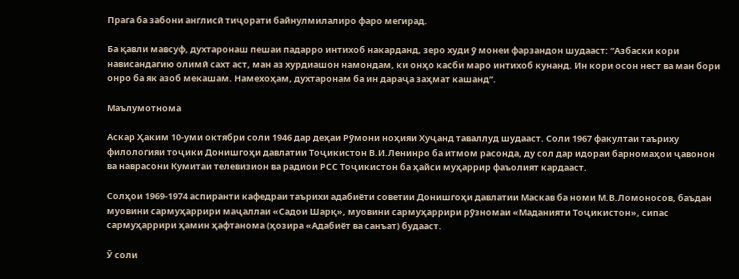Прага ба забони англисӣ тиҷорати байнулмилалиро фаро мегирад.

Ба қавли мавсуф, духтаронаш пешаи падарро интихоб накарданд, зеро худи ӯ монеи фарзандон шудааст: “Азбаски кори нависандагию олимӣ сахт аст, ман аз хурдиашон намондам, ки онҳо касби маро интихоб кунанд. Ин кори осон нест ва ман бори онро ба як азоб мекашам. Намехоҳам, духтаронам ба ин дараҷа заҳмат кашанд”.

Маълумотнома

Аскар Ҳаким 10-уми октябри соли 1946 дар деҳаи Рӯмони ноҳияи Хуҷанд таваллуд шудааст. Соли 1967 факултаи таъриху филологияи тоҷики Донишгоҳи давлатии Тоҷикистон В.И.Ленинро ба итмом расонда, ду сол дар идораи барномаҳои ҷавонон ва наврасони Кумитаи телевизион ва радиои РСС Тоҷикистон ба ҳайси муҳаррир фаъолият кардааст.

Солҳои 1969-1974 аспиранти кафедраи таърихи адабиёти советии Донишгоҳи давлатии Маскав ба номи М.В.Ломоносов, баъдан муовини сармуҳаррири маҷаллаи «Садои Шарқ», муовини сармуҳаррири рӯзномаи «Маданияти Тоҷикистон», сипас сармуҳаррири ҳамин ҳафтанома (ҳозира «Адабиёт ва санъат) будааст.

Ӯ соли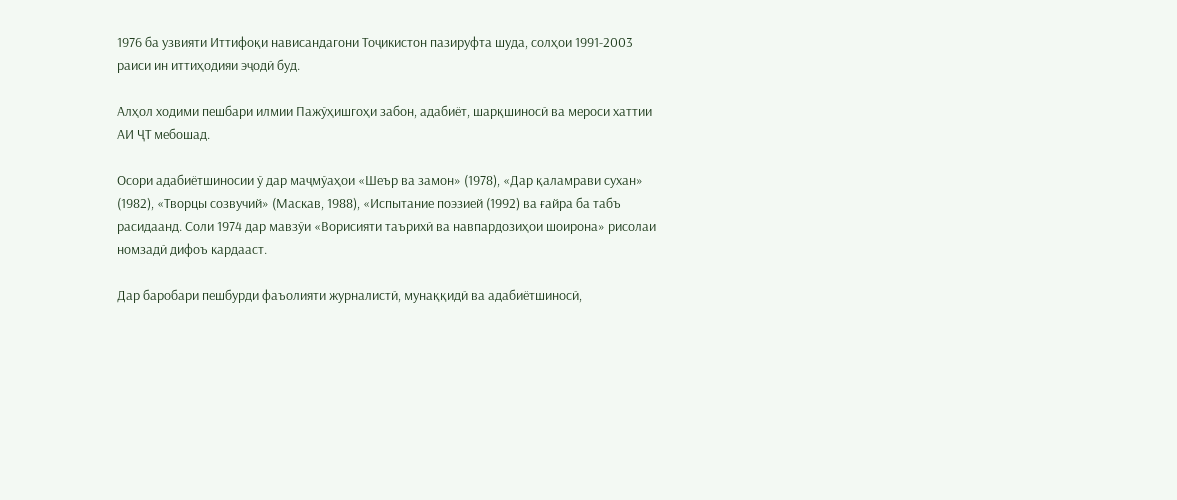1976 ба узвияти Иттифоқи нависандагони Тоҷикистон пазируфта шуда, солҳои 1991-2003 раиси ин иттиҳодияи эҷодӣ буд.

Алҳол ходими пешбари илмии Пажӯҳишгоҳи забон, адабиёт, шарқшиносӣ ва мероси хаттии АИ ҶТ мебошад.

Осори адабиётшиносии ӯ дар маҷмӯаҳои «Шеър ва замон» (1978), «Дар қаламрави сухан» (1982), «Творцы созвучий» (Маскав, 1988), «Испытание поэзией (1992) ва ғайра ба табъ расидаанд. Соли 1974 дар мавзӯи «Ворисияти таърихӣ ва навпардозиҳои шоирона» рисолаи номзадӣ дифоъ кардааст.

Дар баробари пешбурди фаъолияти журналистӣ, мунаққидӣ ва адабиётшиносӣ,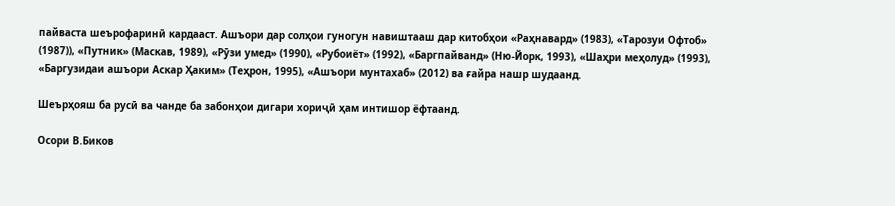пайваста шеърофаринӣ кардааст. Ашъори дар солҳои гуногун навиштааш дар китобҳои «Раҳнавард» (1983), «Тарозуи Офтоб» (1987)), «Путник» (Маскав, 1989), «Рӯзи умед» (1990), «Рубоиёт» (1992), «Баргпайванд» (Ню-Йорк, 1993), «Шаҳри меҳолуд» (1993), «Баргузидаи ашъори Аскар Ҳаким» (Теҳрон, 1995), «Ашъори мунтахаб» (2012) ва ғайра нашр шудаанд.

Шеърҳояш ба русӣ ва чанде ба забонҳои дигари хориҷӣ ҳам интишор ёфтаанд.

Осори В.Биков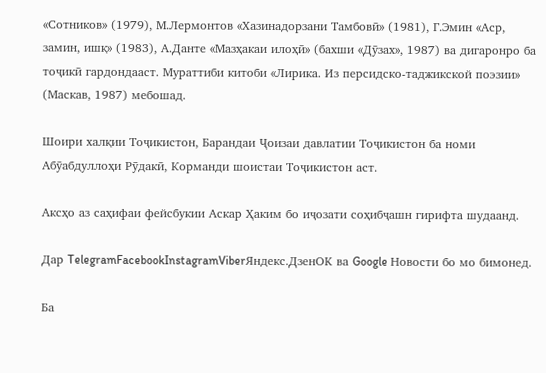«Сотников» (1979), М.Лермонтов «Хазинадорзани Тамбовӣ» (1981), Г.Эмин «Аср, замин, ишқ» (1983), А.Данте «Мазҳакаи илоҳӣ» (бахши «Дӯзах», 1987) ва дигаронро ба тоҷикӣ гардондааст. Мураттиби китоби «Лирика. Из персидско-таджикской поэзии» (Маскав, 1987) мебошад.

Шоири халқии Тоҷикистон, Барандаи Ҷоизаи давлатии Тоҷикистон ба номи Абӯабдуллоҳи Рӯдакӣ, Корманди шоистаи Тоҷикистон аст.

Аксҳо аз саҳифаи фейсбукии Аскар Ҳаким бо иҷозати соҳибҷашн гирифта шудаанд.

Дар TelegramFacebookInstagramViberЯндекс.ДзенOK ва Google Новости бо мо бимонед.

Ба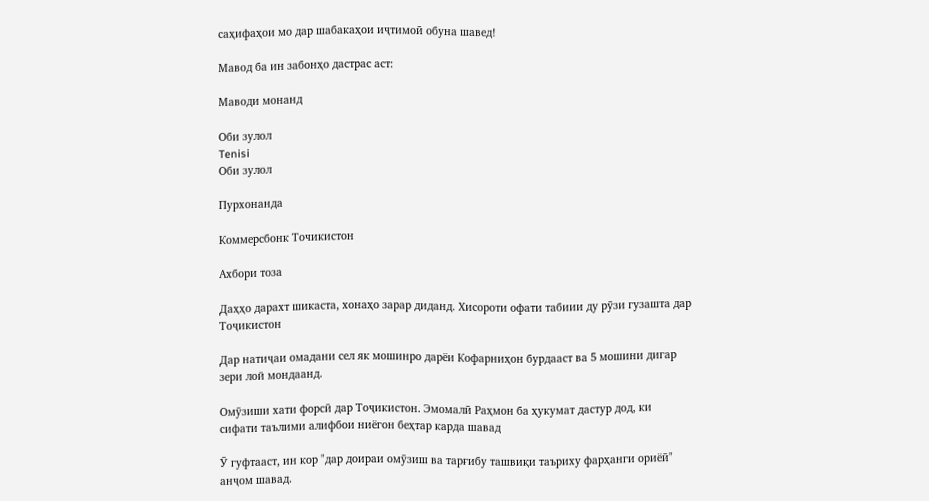саҳифаҳои мо дар шабакаҳои иҷтимоӣ обуна шавед!

Мавод ба ин забонҳо дастрас аст:

Маводи монанд

Оби зулол
Tenisi
Оби зулол

Пурхонанда

Коммерсбонк Точикистон

Ахбори тоза

Даҳҳо дарахт шикаста, хонаҳо зарар диданд. Хисороти офати табиии ду рӯзи гузашта дар Тоҷикистон

Дар натиҷаи омадани сел як мошинро дарёи Кофарниҳон бурдааст ва 5 мошини дигар зери лой мондаанд.

Омӯзиши хати форсӣ дар Тоҷикистон. Эмомалӣ Раҳмон ба ҳукумат дастур дод, ки сифати таълими алифбои ниёгон беҳтар карда шавад

Ӯ гуфтааст, ин кор "дар доираи омӯзиш ва тарғибу ташвиқи таъриху фарҳанги ориёӣ" анҷом шавад.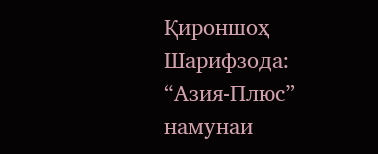Қироншоҳ Шарифзода: “Азия-Плюс” намунаи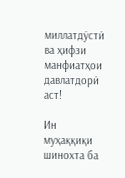миллатдӯстӣ ва ҳифзи манфиатҳои давлатдорӣ аст!

Ин муҳаққиқи шинохта ба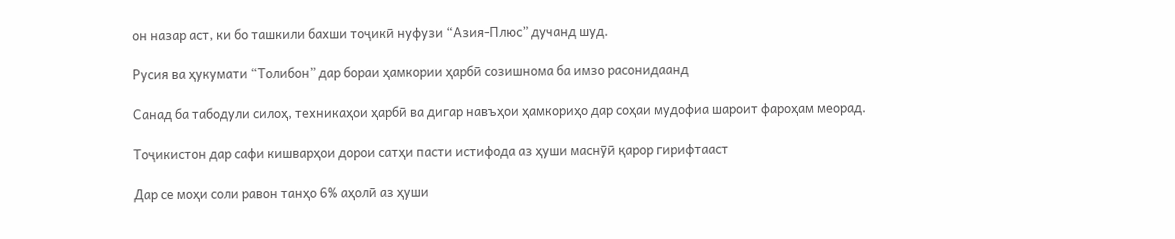он назар аст, ки бо ташкили бахши тоҷикӣ нуфузи “Азия-Плюс” дучанд шуд.

Русия ва ҳукумати “Толибон” дар бораи ҳамкории ҳарбӣ созишнома ба имзо расонидаанд

Санад ба табодули силоҳ, техникаҳои ҳарбӣ ва дигар навъҳои ҳамкориҳо дар соҳаи мудофиа шароит фароҳам меорад.

Тоҷикистон дар сафи кишварҳои дорои сатҳи пасти истифода аз ҳуши маснӯӣ қарор гирифтааст

Дар се моҳи соли равон танҳо 6% аҳолӣ аз ҳуши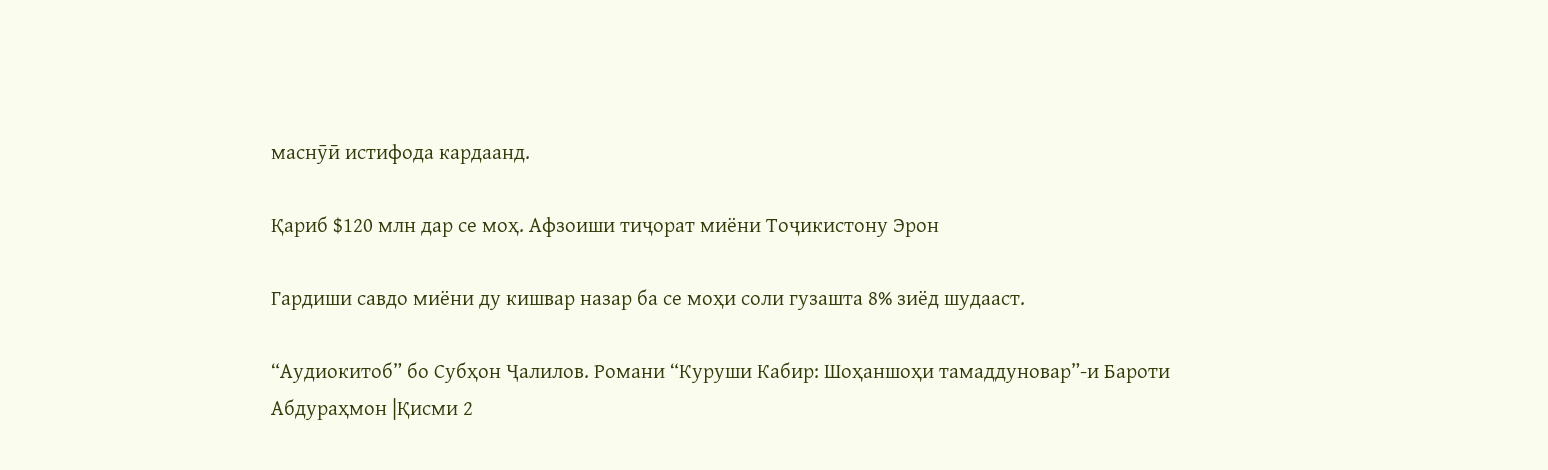маснӯӣ истифода кардаанд.

Қариб $120 млн дар се моҳ. Афзоиши тиҷорат миёни Тоҷикистону Эрон

Гардиши савдо миёни ду кишвар назар ба се моҳи соли гузашта 8% зиёд шудааст.

“Аудиокитоб” бо Субҳон Ҷалилов. Романи “Куруши Кабир: Шоҳаншоҳи тамаддуновар”-и Бароти Абдураҳмон |Қисми 2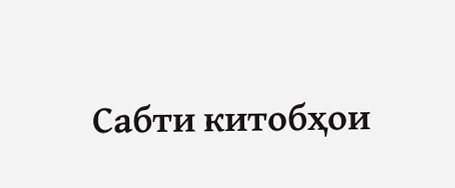Cабти китобҳои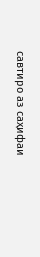савтиро аз саҳифаи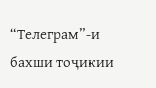“Телеграм”-и бахши тоҷикии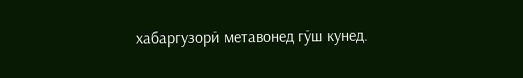хабаргузорӣ метавонед гӯш кунед.